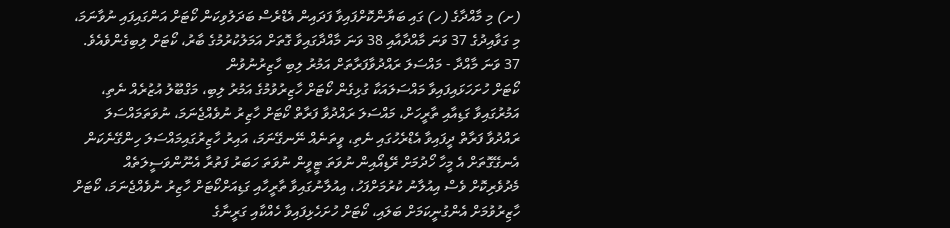(ށ) މި މާއްދާގެ (ހ) ގައި ބަޔާންކޮށްފައިވާ ފަދައިން އެޑްރެސް ބަދަލުވިކަން ކޯޓަށް އަންގައިފައި ނުވާނަމަ، މި ގަވާއިދުގެ 37 ވަނަ މާއްދާއާއި 38 ވަނަ މާއްދާގައިވާ ގޮތަށް އަމަލުކުރުމުގެ ބާރު، ކޯޓަށް ލިބިގެންވެއެވެ.
37 ވަނަ މާއްދާ - މައްސަލަ ރައްދުވާފަރާތަށް އަމުރު ލިބި ހާޒިރުނުވުން
ކޯޓަށް ހުށަހަޅައިފައިވާ މައްސަލައަކާ ގުޅިގެން ކޯޓަށް ހާޒިރުވުމުގެ އަމުރު ލިބި، މަގްބޫލު އުޒުރެއް ނެތި، އަމުރުގައިވާ ގަޑިއާއި ތާރީހަށް، މައްސަލަ ރައްދުވާ ފަރާތް ކޯޓަށް ހާޒިރު ނުވެއްޖެނަމަ، ނުވަތަމައްސަލަ ރައްދުވާ ފަރާތް ދީފައިވާ އެޑްރެހުގައި ނެތި، ވީތަނެއް ނޭނގޭނަމަ، އައިރު ހާޒިރުގައިމައްސަލަ ހިންގޭނެކަން އެނގޭގޮތަށް އެ މީހާ ހޯދުމަށް ރޭޑިއޯއިން ނުވަތަ ޓީވީން ނުވަތަ ހަބަރު ފަތުރާ އެނޫންވަސީލަތެއް މެދުވެރިކޮށް ވެސް އިއުލާނު ކުރުމަށްފަހު، އިއުލާނުގައިވާ ތާރީހާއި ގަޑިއަށްކޯޓަށް ހާޒިރު ނުވެއްޖެނަމަ، ކޯޓަށް ހާޒިރުވުމަށް އެންގުނީކަމަށް ބަލައި، ކޯޓަށް ހުށަހެޅިފައިވާ ހެއްކާއި ގަރީނާގެ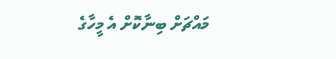މައްޗަށް ބިނާކޮށް އެ މީހާގެ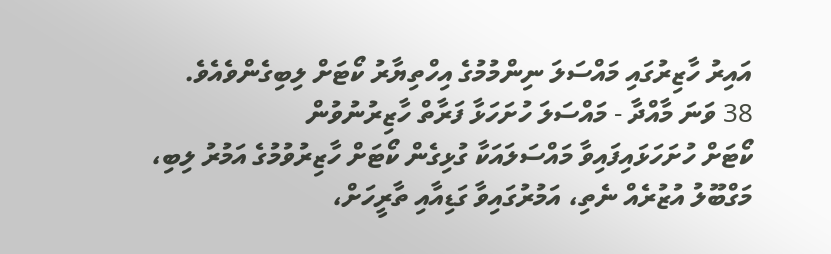އައިރު ހާޒިރުގައި މައްސަލަ ނިންމުމުގެ އިހްތިޔާރު ކޯޓަށް ލިބިގެންވެއެވެ.
38 ވަނަ މާއްދާ - މައްސަލަ ހުށަހަޅާ ފަރާތް ހާޒިރުނުވުން
ކޯޓަށް ހުށަހަޅައިފައިވާ މައްސަލައަކާ ގުޅިގެން ކޯޓަށް ހާޒިރުވުމުގެ އަމުރު ލިބި، މަގްބޫލު އުޒުރެއް ނެތި، އަމުރުގައިވާ ގަޑިއާއި ތާރީހަށް،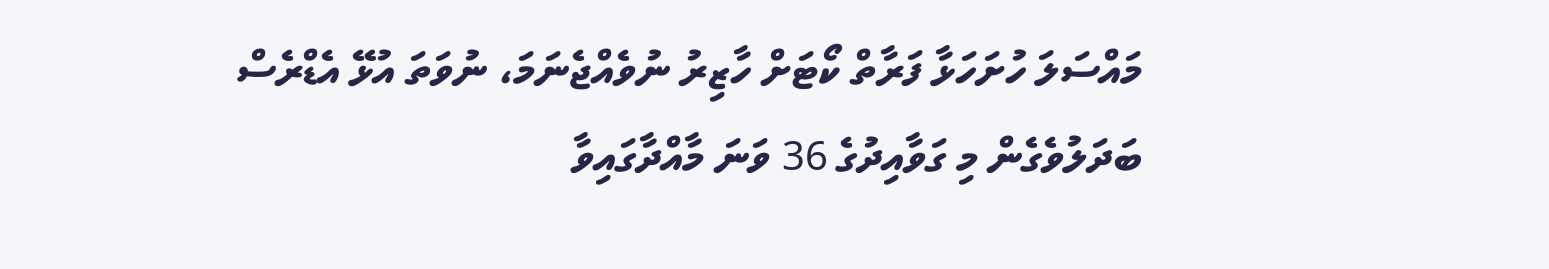މައްސަލަ ހުށަހަޅާ ފަރާތް ކޯޓަށް ހާޒިރު ނުވެއްޖެނަމަ، ނުވަތަ އުޅޭ އެޑްރެސް ބަދަލުވެގެން މި ގަވާއިދުގެ 36 ވަނަ މާއްދާގައިވާ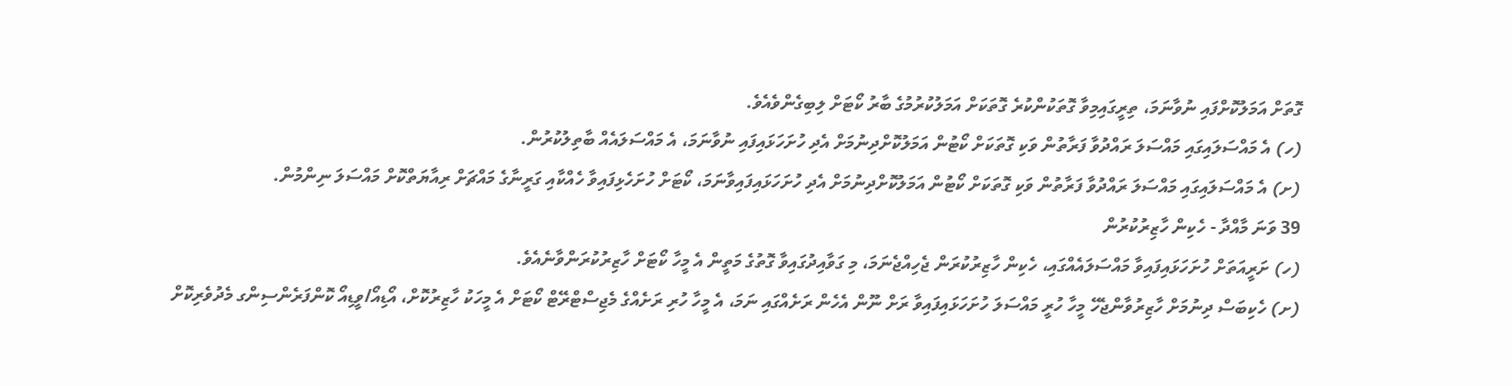ގޮތަށް އަމަލުކޮށްފައި ނުވާނަމަ، ތިރީގައިމިވާ ގޮތަކުންކުރެ ގޮތަކަށް އަމަލުކުރުމުގެ ބާރު ކޯޓަށް ލިބިގެންވެއެވެ.
(ހ) އެ މައްސަލައިގައި މައްސަލަ ރައްދުވާ ފަރާތުން ވަކި ގޮތަކަށް ކޯޓުން އަމަލުކޮށްދިނުމަށް އެދި ހުށަހަޅައިފައި ނުވާނަމަ، އެ މައްސަލައެއް ބާތިލުކުރުން.
(ށ) އެ މައްސަލައިގައި މައްސަލަ ރައްދުވާ ފަރާތުން ވަކި ގޮތަކަށް ކޯޓުން އަމަލުކޮށްދިނުމަށް އެދި ހުށަހަޅައިފައިވާނަމަ، ކޯޓަށް ހުށަހެޅިފައިވާ ހެއްކާއި ގަރީނާގެ މައްޗަށް ރިއާޔަތްކޮށް މައްސަލަ ނިންމުން.
39 ވަނަ މާއްދާ - ހެކިން ހާޒިރުކުރުން
(ހ) ށަރީއަތަށް ހުށަހަޅައިފައިވާ މައްސަލައެއްގައި، ހެކިން ހާޒިރުކުރަން ޖެހިއްޖެނަމަ، މި ގަވާއިދުގައިވާ ގޮތުގެ މަތީން އެ މީހާ ކޯޓަށް ހާޒިރުކުރަންވާނެއެވެ.
(ށ) ހެކިބަސް ދިނުމަށް ހާޒިރުވާންޖެހޭ މީހާ ހުރީ މައްސަލަ ހުށަހަޅައިފައިވާ ރަށް ނޫން އެހެން ރަށެއްގައި ނަމަ، އެ މީހާ ހުރި ރަށެއްގެ މެޖިސްޓްރޭޓް ކޯޓަށް އެ މީހަކު ހާޒިރުކޮށް، އޯޑިއޯ/ވީޑިއޯ ކޮންފަރެންސިންގ މެދުވެރިކޮށް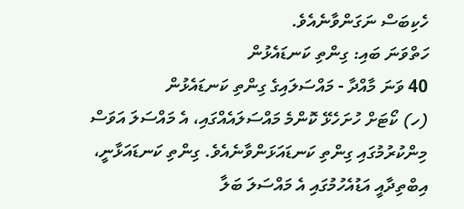ހެކިބަސް ނަގަންވާނެއެވެ.
ހަތްވަނަ ބައި: ގިންތި ކަނޑައެޅުން
40 ވަނަ މާއްދާ - މައްސަލައިގެ ގިންތި ކަނޑައެޅުން
(ހ) ކޯޓަށް ހުށަހެޅޭ ކޮންމެ މައްސަލައެއްގައި، އެ މައްސަލަ އަވަސް މިންކުރުމުގައި ގިންތި ކަނޑައަޅަންވާނެއެވެ. ގިންތި ކަނޑައަޅާނީ، އިބްތިދާއީ އަޑުއެހުމުގައި އެ މައްސަލަ ބަލާ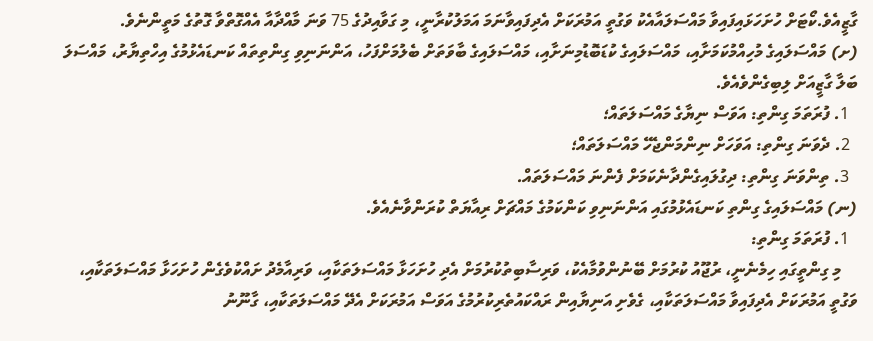ގާޒީއެވެ.ކޯޓަށް ހުށަހަޅައިފައިވާ މައްސަލައާއެކު ވަގުތީ އަމުރަކަށް އެދިފައިވާނަމަ އަމަލުކުރާނީ، މި ގަވާއިދުގެ 75 ވަނަ މާއްދާއާ އެއްގޮތްވާ ގޮތުގެ މަތީންނެވެ.
(ށ) މައްސަލައިގެ މުހިއްމުކަމަށާއި، މައްސަލައިގެ ކުޑަބޮޑުމިނަށާއި، މައްސަލައިގެ ބާވަތަށް ބެލުމަށްފަހު، އަންނަނިވި ގިންތިތައް ކަނޑައެޅުމުގެ އިހްތިޔާރު، މައްސަލަ ބަލާ ގާޒީއަށް ލިބިގެންވެއެވެ.
  1. ފުރަތަމަ ގިންތި: އަވަސް ނިޔާގެ މައްސަލަތައް؛
  2. ދެވަނަ ގިންތި: އަވަހަށް ނިންމަންޖެހޭ މައްސަލަތައް؛
  3. ތިންވަނަ ގިންތި: ދިގުލައިގެންދާނެކަމަށް ފެންނަ މައްސަލަތައް.
(ނ) މައްސަލައިގެ ގިންތި ކަނޑައެޅުމުގައި އަންނަނިވި ކަންކަމުގެ މައްޗަށް ރިއާޔަތް ކުރަންވާނެއެވެ.
  1. ފުރަތަމަ ގިންތި:
    މި ގިންތީގައި ހިމެނެނީ، ރުޖޫއު ކުރުމަށް ބޭނުންވުމާއެކު، ވަރިސާބިތުކުރުމަށް އެދި ހުށަހަޅާ މައްސަލަތަކާއި، ވަރިއާމެދު ށައްކުވެގެން ހުށަހަޅާ މައްސަލަތަކާއި، ވަގުތީ އަމުރަކަށް އެދިފައިވާ މައްސަލަތަކާއި، ގެވެށި އަނިޔާއިން ރައްކައުތެރިކުރުމުގެ އަވަސް އަމުރަކަށް އެދޭ މައްސަލަތަކާއި، ގާނޫނު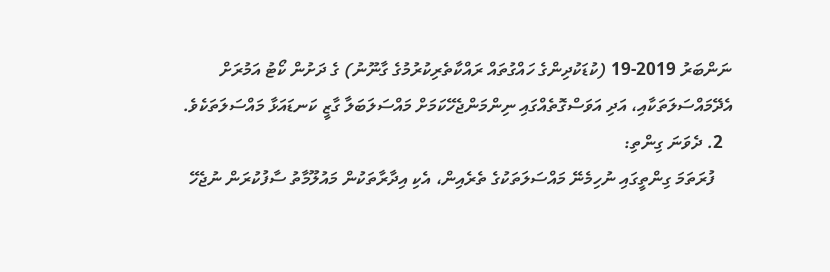ނަންބަރު 2019-19 (ކުޑަކުދިންގެ ހައްގުތައް ރައްކާތެރިކުރުމުގެ ގާނޫނު) ގެ ދަށުން ކޯޓު އަމުރަށް އެދޭމައްސަލަތަކާއި، އަދި އަވަސްގޮތެއްގައި ނިންމަންޖެހޭކަމަށް މައްސަލަބަލާ ގާޒީ ކަނޑައަޅާ މައްސަލަތަކެވެ.
  2. ދެވަނަ ގިންތި:
    ފުރަތަމަ ގިންތީގައި ނުހިމެނޭ މައްސަލަތަކުގެ ތެރެއިން، އެކި އިދާރާތަކުން މައުލޫމާތު ސާފުކުރަން ނުޖެހޭ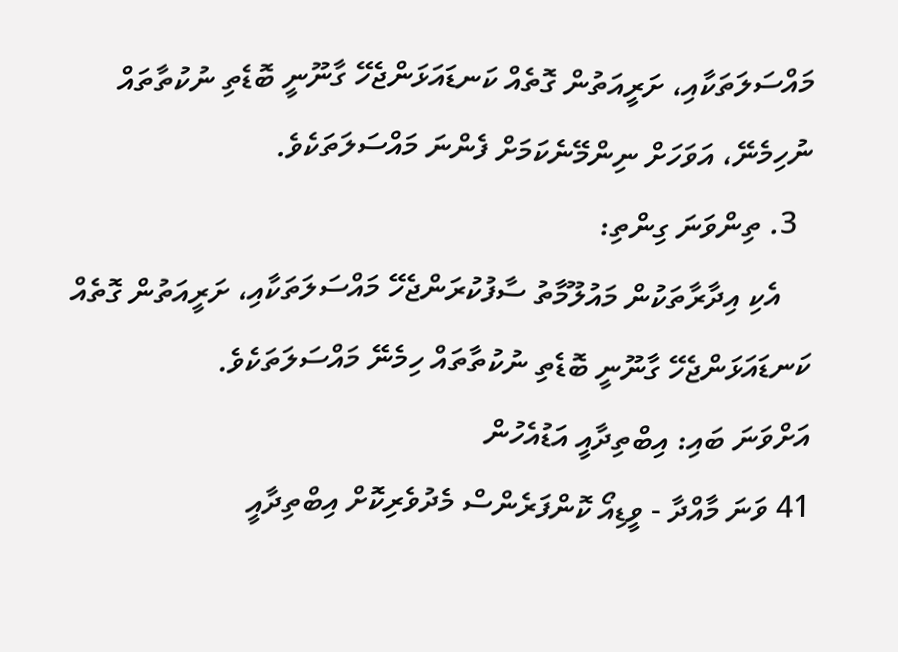މައްސަލަތަކާއި، ށަރީއަތުން ގޮތެއް ކަނޑައަޅަންޖެހޭ ގާނޫނީ ބޮޑެތި ނުކުތާތައް ނުހިމެނޭ، އަވަހަށް ނިންމޭނެކަމަށް ފެންނަ މައްސަލަތަކެވެ.
  3. ތިންވަނަ ގިންތި:
    އެކި އިދާރާތަކުން މައުލޫމާތު ސާފުކުރަންޖެހޭ މައްސަލަތަކާއި، ށަރީއަތުން ގޮތެއް ކަނޑައަޅަންޖެހޭ ގާނޫނީ ބޮޑެތި ނުކުތާތައް ހިމެނޭ މައްސަލަތަކެވެ.
އަށްވަނަ ބައި: އިބްތިދާއީ އަޑުއެހުން
41 ވަނަ މާއްދާ - ވީޑިއޯ ކޮންފަރެންސް މެދުވެރިކޮށް އިބްތިދާއީ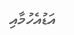އަޑުއެހުމާއި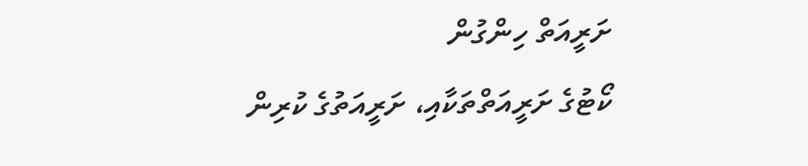ށަރީއަތް ހިންގުން
ކޯޓުގެ ށަރީއަތްތަކާއި، ށަރީއަތުގެ ކުރިން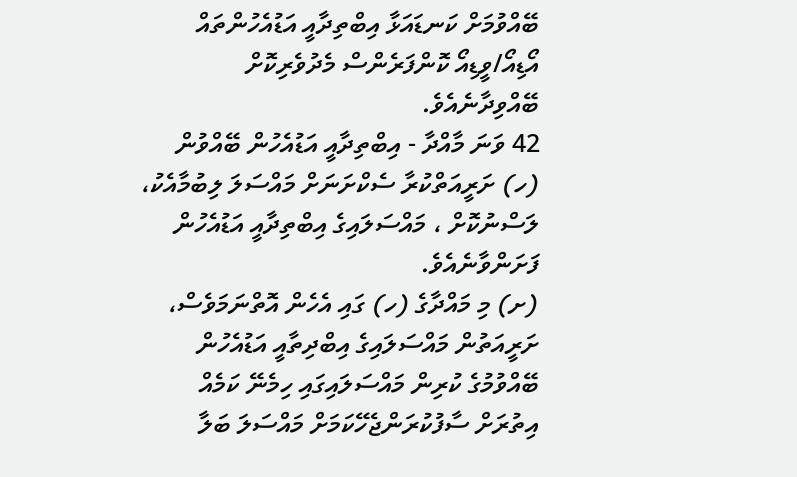ބޭއްވުމަށް ކަނޑައަޅާ އިބްތިދާއީ އަޑުއެހުންތައް އޯޑިއޯ/ވީޑިއޯ ކޮންފަރެންސް މެދުވެރިކޮށް ބޭއްވިދާނެއެވެ.
42 ވަނަ މާއްދާ - އިބްތިދާއީ އަޑުއެހުން ބޭއްވުން
(ހ) ށަރީއަތްކުރާ ސެކްށަނަށް މައްސަލަ ލިބުމާއެކު، ލަސްނުކޮށް ، މައްސަލައިގެ އިބްތިދާއީ އަޑުއެހުން ފަށަންވާނެއެވެ.
(ށ) މި މައްދާގެ (ހ) ގައި އެހެން އޮތްނަމަވެސް، ށަރީއަތުން މައްސަލައިގެ އިބްދިތާއީ އަޑުއެހުން ބޭއްވުމުގެ ކުރިން މައްސަލައިގައި ހިމެނޭ ކަމެއް އިތުރަށް ސާފުކުރަންޖެހޭކަމަށް މައްސަލަ ބަލާ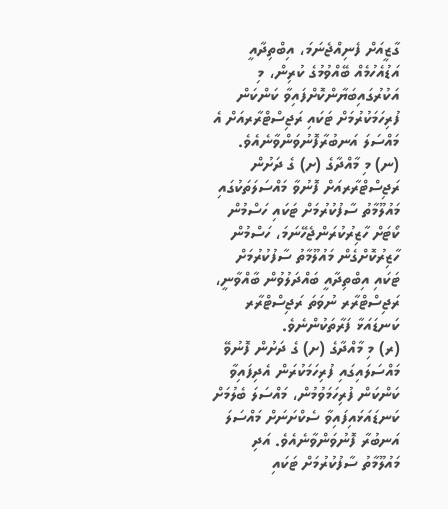ގާޒީއަށް ފެނިއްޖެނަމަ، އިބްތިދާއީ އަޑުއެހުމެއް ބޭއްވުމުގެ ކުރިން، މި އަކުރުގައިބަޔާންކޮށްފައިވާ ކަންކަން ފުރިހަމަކުރުމަށް ޓަކައި ރަޖިސްޓްރާރއަށް އެ މައްސަލަ އަނބުރާފޮނުވަންވާނެއެވެ.
(ނ) މި މާއްދާގެ (ށ) ގެ ދަށުން ރަޖިސްޓްރާރއަށް ފޮނުވާ މައްސަލަތަކުގައި މައުލޫމާތު ސާފުކުރުމަށް ޓަކައި ހަސްމުން ކޯޓަށް ހާޒިރުކުރަންޖެހޭނަމަ، ހަސްމުން ހާޒިރުކޮށްގެން މައުލޫމާތު ސާފުކުރުމަށް ޓަކައި އިބްތިދާއީ ބައްދަލުވުން ބާއްވާނީ، ރަޖިސްޓްރާރ ނުވަތަ ރަޖިސްޓްރާރ ކަނޑައަޅާ ފަރާތަކުންނެވެ.
(ރ) މި މާއްދާގެ (ށ) ގެ ދަށުން ފޮނުވޭ މައްސަލައިގައި ފުރިހަމަކުރަން އެދިފައިވާ ކަންކަން ފުރިހަމަވުމުން، މައްސަލަ ބެލުމަށް ކަނޑައަޅައިފައިވާ ސެކްށަނަށް މައްސަލަ އަނބުރާ ފޮނުވަންވާނެއެވެ. އަދި މައުލޫމާތު ސާފުކުރުމަށް ޓަކައި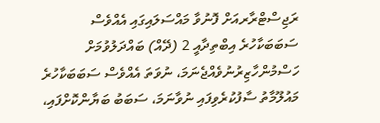ރަޖިސްޓްރާރއަށް ފޮނުވާ މައްސަލައިގައި އެއްވެސް ސަބަބަކާހުރެ އިބްތިދާއީ 2 (ދޭއް) ބައްދަލުވުމަށް ހަސްމުންހާޒިރުނުވެއްޖެނަމަ، ނުވަތަ އެއްވެސް ސަބަބަކާހުރެ މައުލޫމާތު ސާފުކުރެވިފައި ނުވާނަމަ، ސަބަބު ބަޔާންކޮށްފައި،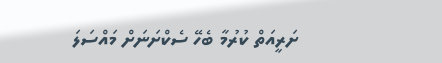ށަރީއަތް ކުރުމާ ބެހޭ ސެކްށަނަށް މައްސަލަ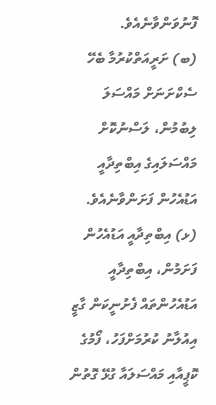ފޮނުވަންވާނެއެވެ.
(ބ) ށަރީއަތްކުރުމާ ބެހޭ ސެކްށަނަށް މައްސަލަ ލިބުމުން، ލަސްނުކޮށް މައްސަލައިގެ އިބްތިދާއީ އަޑުއެހުން ފަށަންވާނެއެވެ.
(ޅ) އިބްތިދާއީ އަޑުއެހުން ފަށަމުން، އިބްތިދާއީ އަޑުއެހުންތައް ފެށުނީކަން ގާޒީ އިއުލާނު ކުރުމަށްފަހު، ފޯމުގެ ކޮޕީއާއި މައްސަލައާ ގުޅޭ ގޮތުން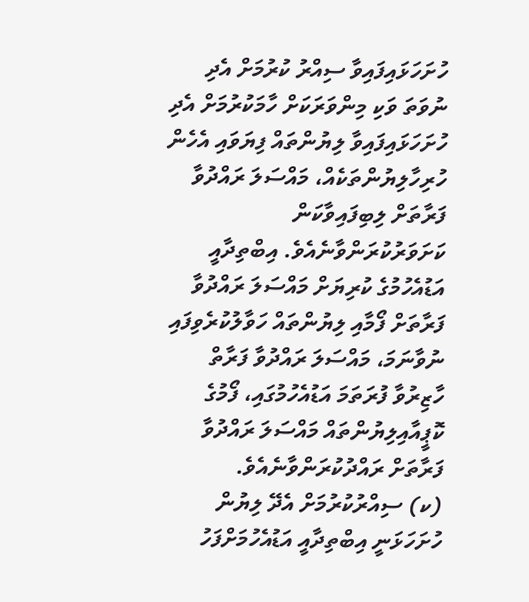ހުށަހަޅައިފައިވާ ސިއްރު ކުރުމަށް އެދި ނުވަތަ ވަކި މިންވަރަކަށް ހާމަކުރުމަށް އެދި ހުށަހަޅައިފައިވާ ލިޔުންތައް ފިޔަވައި އެހެން ހުރިހާލިޔުންތަކެއް، މައްސަލަ ރައްދުވާ ފަރާތަށް ލިބިފައިވާކަން ކަށަވަރުކުރަންވާނެއެވެ. އިބްތިދާއީ އަޑުއެހުމުގެ ކުރިޔަށް މައްސަލަ ރައްދުވާ ފަރާތަށް ފޯމާއި ލިޔުންތައް ހަވާލުކުރެވިފައި ނުވާނަމަ، މައްސަލަ ރައްދުވާ ފަރާތް ހާޒިރުވާ ފުރަތަމަ އަޑުއެހުމުގައި، ފޯމުގެ ކޮޕީއާއިލިޔުންތައް މައްސަލަ ރައްދުވާ ފަރާތަށް ރައްދުކުރަންވާނެއެވެ.
(ކ) ސިއްރުކުރުމަށް އެދޭ ލިޔުން ހުށަހަޅަނީ އިބްތިދާއީ އަޑުއެހުމަށްފަހު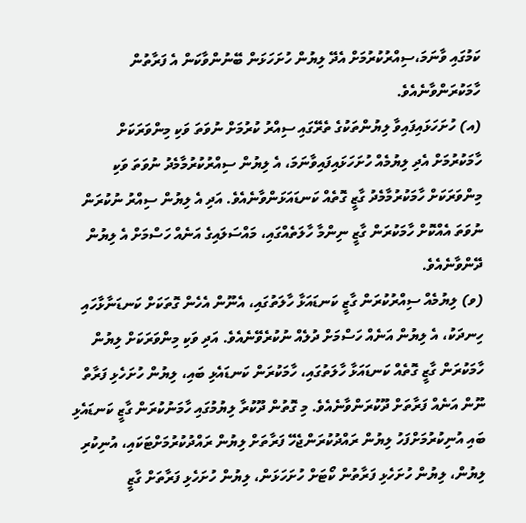ކަމުގައި ވާނަމަ،ސިއްރުކުރުމަށް އެދޭ ލިޔުން ހުށަހަޅަން ބޭނުންވާކަން އެ ފަރާތުން ހާމަކުރަންވާނެއެވެ.
(އ) ހުށަހަޅައިފައިވާ ލިޔުންތަކުގެ ތެރޭގައި ސިއްރު ކުރުމަށް ނުވަތަ ވަކި މިންވަރަކަށް ހާމަކުރުމަށް އެދި ލިޔުމެއް ހުށަހަޅައިފައިވާނަމަ، އެ ލިޔުން ސިއްރުކުރުމާމެދު ނުވަތަ ވަކި މިންވަރަކަށް ހާމަކުރުމާމެދު ގާޒީ ގޮތެއް ކަނޑައަޅަންވާނެއެވެ. އަދި އެ ލިޔުން ސިއްރު ނުކުރަން ނުވަތަ އެއްކޮށް ހާމަކުރަން ގާޒީ ނިންމާ ހާލަތެއްގައި، މައްސަލައިގެ އަނެއް ހަސްމަށް އެ ލިޔުން ދޭންވާނެއެވެ.
(ވ) ލިޔުމެއް ސިއްރުކުރަން ގާޒީ ކަނޑައަޅާ ހާލަތުގައި، އެނޫން އެހެން ގޮތަކަށް ކަނޑަނާޅާހައި ހިނދަކު، އެ ލިޔުން އަނެއް ހަސްމަށް ދުލެއް ނުކުރެވޭނެއެވެ. އަދި ވަކި މިންވަރަކަށް ލިޔުން ހާމަކުރަން ގާޒީ ގޮތެއް ކަނޑައަޅާ ހާލަތުގައި، ހާމަކުރަން ކަނޑައެޅި ބައި، ލިޔުން ހުށަހެޅި ފަރާތް ނޫން އަނެއް ފަރާތަށް ދޫކުރަންވާނެއެވެ. މި ގޮތުން ދޫކުރާ ލިޔުމުގައި ހާމަނުކުރަން ގާޒީ ކަނޑައެޅި ބައި އުނިކުރުމަށްފަހު ލިޔުން ރައްދުކުރަންޖެހޭ ފަރާތަށް ލިޔުން ރައްދުކުރުމަށްޓަކައި، އުނިކުރި ލިޔުން، ލިޔުން ހުށަހެޅި ފަރާތުން ކޯޓަށް ހުށަހަޅަން، ލިޔުން ހުށަހެޅި ފަރާތަށް ގާޒީ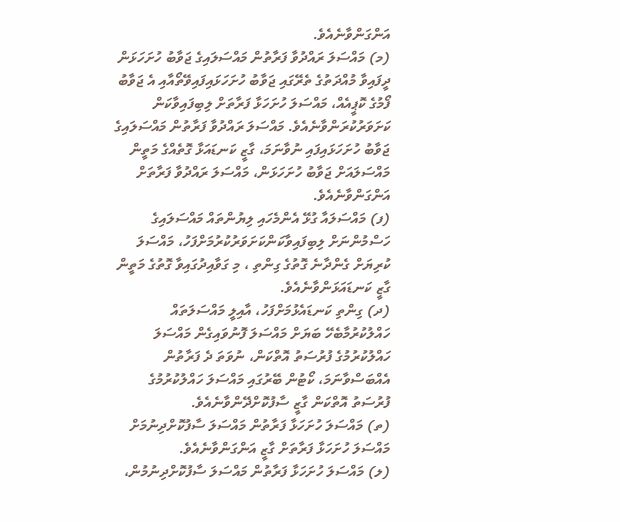އަންގަންވާނެއެވެ.
(މ) މައްސަލަ ރައްދުވާ ފަރާތުން މައްސަލައިގެ ޖަވާބު ހުށަހަޅަން ދީފައިވާ މުއްދަތުގެ ތެރޭގައި ޖަވާބު ހުށަހަޅައިފައިވޭތޯއާއި އެ ޖަވާބު ފޯމުގެ ކޮޕީއެއް، މައްސަލަ ހުށަހަޅާ ފަރާތަށް ލިބިފައިވާކަން ކަށަވަރުކުރަންވާނެއެވެ. މައްސަލަ ރައްދުވާ ފަރާތުން މައްސަލައިގެ ޖަވާބު ހުށަހަޅައިފައި ނުވާނަމަ، ގާޒީ ކަނޑައަޅާ ގޮތެއްގެ މަތީން މައްސަލައަށް ޖަވާބު ހުށަހަޅަން، މައްސަލަ ރައްދުވާ ފަރާތަށް އަންގަންވާނެއެވެ.
(ފ) މައްސަލައާ ގުޅޭ އެންމެހައި ލިޔުންތައް މައްސަލައިގެ ހަސްމުންނަށް ލިބިފައިވާކަންކަށަވަރުކުރުމަށްފަހު، މައްސަލަ ކުރިޔަށް ގެންދާނެ ގޮތުގެ ގިންތި ، މި ގަވާއިދުގައިވާ ގޮތުގެ މަތީން ގާޒީ ކަނޑައަޅަންވާނެއެވެ.
(ދ) ގިންތި ކަނޑައެޅުމަށްފަހު، އާއިލީ މައްސަލަތައް ހައްލުކުރުމާބެހޭ ބަޔަށް މައްސަލަ ފޮނުވައިގެން މައްސަލަ ހައްލުކުރުމުގެ ފުރުސަތު އޮތްކަން، ނުވަތަ ދެ ފަރާތުން އެއްބަސްވާނަމަ، ކޯޓުން ބޭރުގައި މައްސަލަ ހައްލުކުރުމުގެ ފުރުސަތު އޮތްކަން ގާޒީ ސާފުކޮށްދޭންވާނެއެވެ.
(ތ) މައްސަލަ ހުށަހަޅާ ފަރާތުން މައްސަލަ ސާފުކޮށްދިނުމަށް މައްސަލަ ހުށަހަޅާ ފަރާތަށް ގާޒީ އަންގަންވާނެއެވެ.
(ލ) މައްސަލަ ހުށަހަޅާ ފަރާތުން މައްސަލަ ސާފުކޮށްދިނުމުން،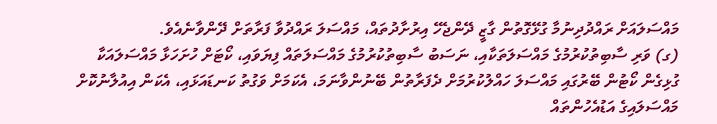މައްސަލައަށް ރައްދުދިނުމާ ގުޅޭގޮތުން ގާޒީ ދޭންޖެހޭ އިރުށާދުތައް، މައްސަލަ ރައްދުވާ ފަރާތަށް ދޭންވާނެއެވެ.
(ގ) ވަރި ސާބިތުކުރުމުގެ މައްސަލަތަކާއި، ނަސަބު ސާބިތުކުރުމުގެ މައްސަލަތައް ފިޔަވައި، ކޯޓަށް ހުށަހަޅާ މައްސަލައަކާ ގުޅިގެން ކޯޓުން ބޭރުގައި މައްސަލަ ހައްލުކުރުމަށް ދެފަރާތުން ބޭނުންވާނަމަ، އެކަމަށް ވަގުތު ކަނޑައަޅައި، އެކަން އިއުލާނުކޮށް މައްސަލައިގެ އަޑުއެހުންތައް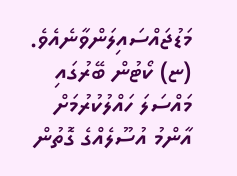މަޑުޖައްސައިލަންވާނެއެވެ.
(ޏ) ކޯޓުން ބޭރުގައި މައްސަލަ ހައްލުކުރުމަށް އާންމު އުސޫލެއްގެ ގޮތުން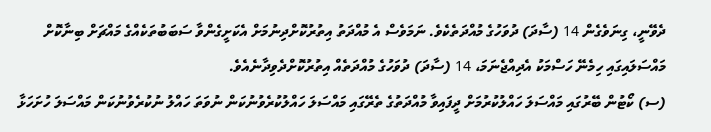ދެވޭނީ، ގިނަވެގެން 14 (ސާދަ) ދުވަހުގެ މުއްދަތެކެވެ. ނަމަވެސް އެ މުއްދަތު އިތުރުކޮށްދިނުމަށް އެކަށީގެންވާ ސަބަބުތަކެއްގެ މައްޗަށް ބިނާކޮށް މައްސަލައިގައި ހިމެނޭ ހަސްމަކު އެދިއްޖެނަމަ، 14 (ސާދަ) ދުވަހުގެ މުއްދަތެއް އިތުރުކޮށްދެވިދާނެއެވެ.
(ސ) ކޯޓުން ބޭރުގައި މައްސަލަ ހައްލުކުރުމަށް ދީފައިވާ މުއްދަތުގެ ތެރޭގައި މައްސަލަ ހައްލުކުރެވުނުކަން ނުވަތަ ހައްލު ނުކުރެވުނުކަން މައްސަލަ ހުށަހަޅާ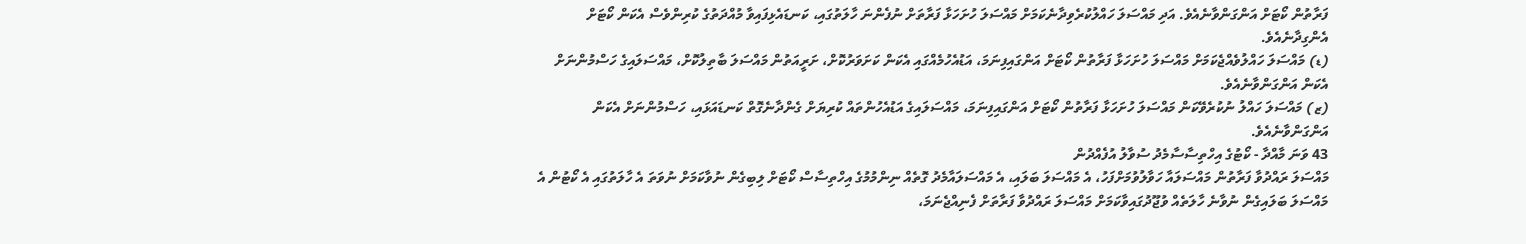ފަރާތުން ކޯޓަށް އަންގަންވާނެއެވެ. އަދި މައްސަލަ ހައްލުކުރެވިދާނެކަމަށް މައްސަލަ ހުށަހަޅާ ފަރާތަށް ނުފެންނަ ހާލަތުގައި، ކަނޑައެޅިފައިވާ މުއްދަތުގެ ކުރިންވެސް އެކަން ކޯޓަށް އެންގިދާނެއެވެ.
(ޑ) މައްސަލަ ހައްލުވެއްޖެކަމަށް މައްސަލަ ހުށަހަޅާ ފަރާތުން ކޯޓަށް އަންގައިފިނަމަ، އަޑުއެހުމެއްގައި އެކަން ކަށަވަރުކޮށް، ށަރީއަތުން މައްސަލަ ބާތިލުކޮށް، މައްސަލައިގެ ހަސްމުންނަށް އެކަން އަންގަންވާނެއެވެ.
(ޒ) މައްސަލަ ހައްލު ނުކުރެވޭކަން މައްސަލަ ހުށަހަޅާ ފަރާތުން ކޯޓަށް އަންގައިފިނަމަ، މައްސަލައިގެ އަޑުއެހުންތައް ކުރިޔަށް ގެންދާނެގޮތް ކަނޑައަޅައި، ހަސްމުންނަށް އެކަން އަންގަންވާނެއެވެ.
43 ވަނަ މާއްދާ - ކޯޓުގެ އިހްތިސާސާމެދު ސުވާލު އުފެއްދުން
މައްސަލަ ރައްދުވާ ފަރާތުން މައްސަލައާ ހަވާލުވުމަށްފަހު، އެ މައްސަލަ ބަލައި، އެ މައްސަލައާމެދު ގޮތެއް ނިންމުމުގެ އިހްތިސާސް ކޯޓަށް ލިބިގެން ނުވާކަމަށް ނުވަތަ އެ ހާލަތުގައި އެ ކޯޓުން އެ މައްސަލަ ބަލައިގެން ނުވާނެ ހާލަތެއް ވުޖޫދުގައިވާކަމަށް މައްސަލަ ރައްދުވާ ފަރާތަށް ފެނިއްޖެނަމަ،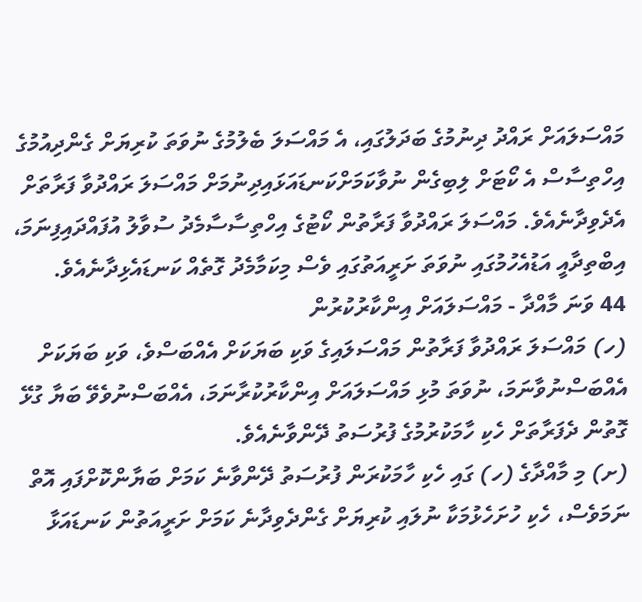މައްސަލައަށް ރައްދު ދިނުމުގެ ބަދަލުގައި، އެ މައްސަލަ ބެލުމުގެ ނުވަތަ ކުރިޔަށް ގެންދިއުމުގެ އިހްތިސާސް އެ ކޯޓަށް ލިބިގެން ނުވާކަމަށްކަނޑައަޅައިދިނުމަށް މައްސަލަ ރައްދުވާ ފަރާތަށް އެދެވިދާނެއެވެ. މައްސަލަ ރައްދުވާ ފަރާތުން ކޯޓުގެ އިހްތިސާސާމެދު ސުވާލު އުފައްދައިފިނަމަ، އިބްތިދާއީ އަޑުއެހުމުގައި ނުވަތަ ށަރީއަތުގައި ވެސް މިކަމާމެދު ގޮތެއް ކަނޑައެޅިދާނެއެވެ.
44 ވަނަ މާއްދާ - މައްސަލައަށް އިންކާރުކުރުން
(ހ) މައްސަލަ ރައްދުވާ ފަރާތުން މައްސަލައިގެ ވަކި ބަޔަކަށް އެއްބަސްވެ، ވަކި ބަޔަކަށް އެއްބަސްނުވާނަމަ، ނުވަތަ މުޅި މައްސަލައަށް އިންކާރުކުރާނަމަ، އެއްބަސްނުވެވޭ ބަޔާ ގުޅޭ ގޮތުން ދެފަރާތަށް ހެކި ހާމަކުރުމުގެ ފުރުސަތު ދޭންވާނެއެވެ.
(ށ) މި މާއްދާގެ (ހ) ގައި ހެކި ހާމަކުރަން ފުރުސަތު ދޭންވާނެ ކަމަށް ބަޔާންކޮށްފައި އޮތް ނަމަވެސް، ހެކި ހުށަހެޅުމަކާ ނުލައި ކުރިޔަށް ގެންދެވިދާނެ ކަމަށް ށަރީއަތުން ކަނޑައަޅާ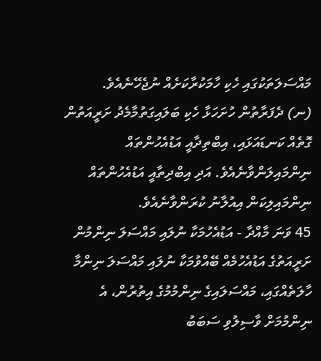މައްސަލަތަކުގައި ހެކި ހާމަކުރާކަށެއް ނުޖެހޭނެއެވެ.
(ނ) ދެފަރާތުން ހުށަހަޅާ ހެކި ބަލައިގަތުމާމެދު ށަރީއަތުން ގޮތެއް ކަނޑައަޅައި، އިބްތިދާއީ އަޑުއެހުންތައް ނިންމައިލަންވާނެއެވެ. އަދި އިބްދިތާއީ އަޑުއެހުންތައް ނިންމައިލިކަން އިއުލާނު ކުރަންވާނެއެވެ.
45 ވަނަ މާއްދާ - އަޑުއެހުމަކާ ނުލައި މައްސަލަ ނިންމުން
ށަރީއަތުގެ އަޑުއެހުމެއް ބޭއްވުމަކާ ނުލައި މައްސަލަ ނިންމާ ހާލަތެއްގައި، މައްސަލައިގެ ނިންމުމުގެ އިތުރުން، އެ ނިންމުމަށް ވާސިލުވި ސަބަބު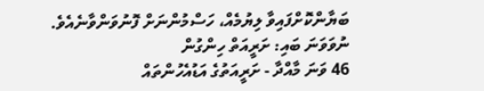ބަޔާންކޮށްފައިވާ ލިޔުމެއް، ހަސްމުންނަށް ފޮނުވަންވާނެއެވެ.
ނުވަވަނަ ބައި: ށަރީއަތް ހިންގުން
46 ވަނަ މާއްދާ - ށަރީއަތުގެ އަޑުއެހުންތައް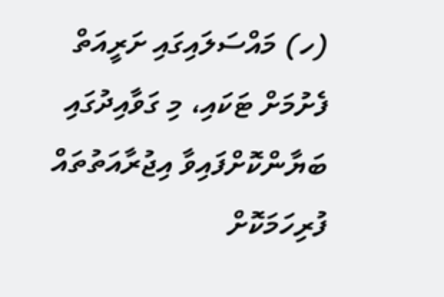(ހ) މައްސަލައިގައި ށަރީއަތް ފެށުމަށް ޓަކައި، މި ގަވާއިދުގައި ބަޔާންކޮށްފައިވާ އިޖުރާއަތުތައް ފުރިހަމަކޮށް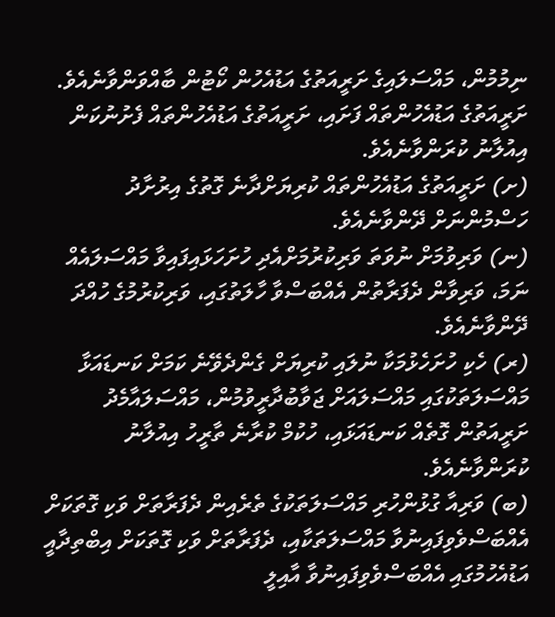ނިމުމުން، މައްސަލައިގެ ށަރީއަތުގެ އަޑުއެހުން ކޯޓުން ބާއްވަންވާނެއެވެ. ށަރީއަތުގެ އަޑުއެހުންތައް ފަށައި، ށަރީއަތުގެ އަޑުއެހުންތައް ފެށުނުކަން އިއުލާނު ކުރަންވާނެއެވެ.
(ށ) ށަރީއަތުގެ އަޑުއެހުންތައް ކުރިޔަށްދާނެ ގޮތުގެ އިރުށާދު ހަސްމުންނަށް ދޭންވާނެއެވެ.
(ނ) ވަރިވުމަށް ނުވަތަ ވަރިކުރުމަށްއެދި ހުށަހަޅައިފައިވާ މައްސަލައެއް ނަމަ، ވަރިވާން ދެފަރާތުން އެއްބަސްވާ ހާލަތުގައި، ވަރިކުރުމުގެ ހުއްދަ ދޭންވާނެއެވެ.
(ރ) ހެކި ހުށަހެޅުމަކާ ނުލައި ކުރިޔަށް ގެންދެވޭނެ ކަމަށް ކަނޑައަޅާ މައްސަލަތަކުގައި މައްސަލައަށް ޖަވާބުދާރީވުމުން، މައްސަލައާމެދު ށަރީއަތުން ގޮތެއް ކަނޑައަޅައި، ހުކުމް ކުރާނެ ތާރީހު އިއުލާނު ކުރަންވާނެއެވެ.
(ބ) ވަރިއާ ގުޅުންހުރި މައްސަލަތަކުގެ ތެރެއިން ދެފަރާތަށް ވަކި ގޮތަކަށް އެއްބަސްވެވިފައިނުވާ މައްސަލަތަކާއި، ދެފަރާތަށް ވަކި ގޮތަކަށް އިބްތިދާއީ އަޑުއެހުމުގައި އެއްބަސްވެވިފައިނުވާ އާއިލީ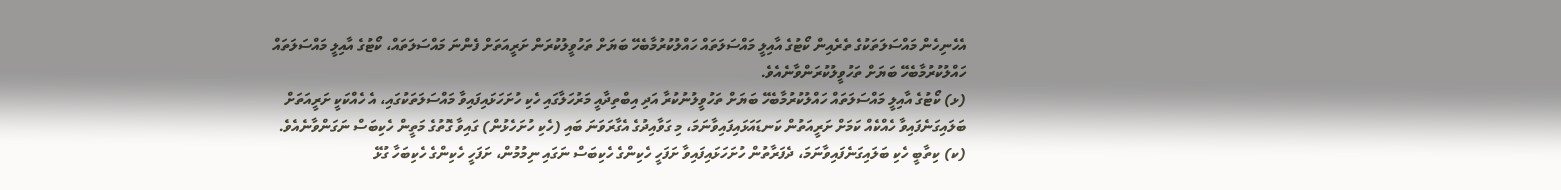އެހެނިހެން މައްސަލަތަކުގެ ތެރެއިން ކޯޓުގެ އާއިލީ މައްސަލަތައް ހައްލުކުރުމާބެހޭ ބަޔަށް ތަހުވީލުކުރަން ށަރީއަތަށް ފެންނަ މައްސަލަތައް، ކޯޓުގެ އާއިލީ މައްސަލަތައް ހައްލުކުރުމާބެހޭ ބަޔަށް ތަހުވީލުކުރަންވާނެއެވެ.
(ޅ) ކޯޓުގެ އާއިލީ މައްސަލަތައް ހައްލުކުރުމާބެހޭ ބަޔަށް ތަހުވީލުނުކުރާ އަދި އިބްތިދާއީ މަރުހަލާގައި ހެކި ހުށަހަޅައިފައިވާ މައްސަލަތަކުގައި، އެ ހެއްކަކީ ށަރީއަތަށް ބަލައިގަނެފައިވާ ހެއްކެއް ކަމަށް ށަރީއަތުން ކަނޑައަޅައިފައިވާނަމަ، މި ގަވާއިދުގެ އެގާރަވަނަ ބައި (ހެކި ހުށަހެޅުން) ގައިވާ ގޮތުގެ މަތީން ހެކިބަސް ނަގަންވާނެއެވެ.
(ކ) ކިތާބީ ހެކި ބަލައިގަނެފައިވާނަމަ، ދެފަރާތުން ހުށަހަޅައިފައިވާ ށަފަހީ ހެކިންގެ ހެކިބަސް ނަގައި ނިމުމުން، ށަފަހީ ހެކިންގެ ހެކިބަހާ ގުޅޭ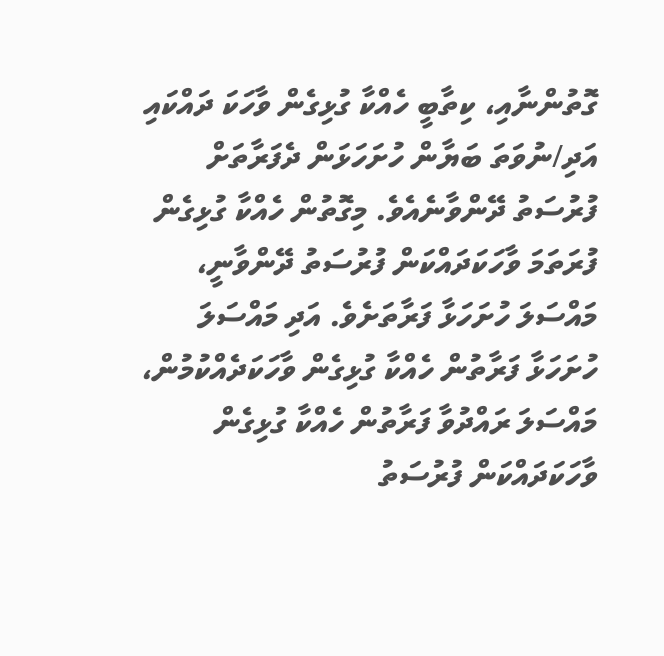ގޮތުންނާއި، ކިތާބީ ހެއްކާ ގުޅިގެން ވާހަކަ ދައްކައި އަދި/ނުވަތަ ބަޔާން ހުށަހަޅަން ދެފަރާތަށް ފުރުސަތު ދޭންވާނެއެވެ. މިގޮތުން ހެއްކާ ގުޅިގެން ފުރަތަމަ ވާހަކަދައްކަން ފުރުސަތު ދޭންވާނީ، މައްސަލަ ހުށަހަޅާ ފަރާތަށެވެ. އަދި މައްސަލަ ހުށަހަޅާ ފަރާތުން ހެއްކާ ގުޅިގެން ވާހަކަދެއްކުމުން، މައްސަލަ ރައްދުވާ ފަރާތުން ހެއްކާ ގުޅިގެން ވާހަކަދައްކަން ފުރުސަތު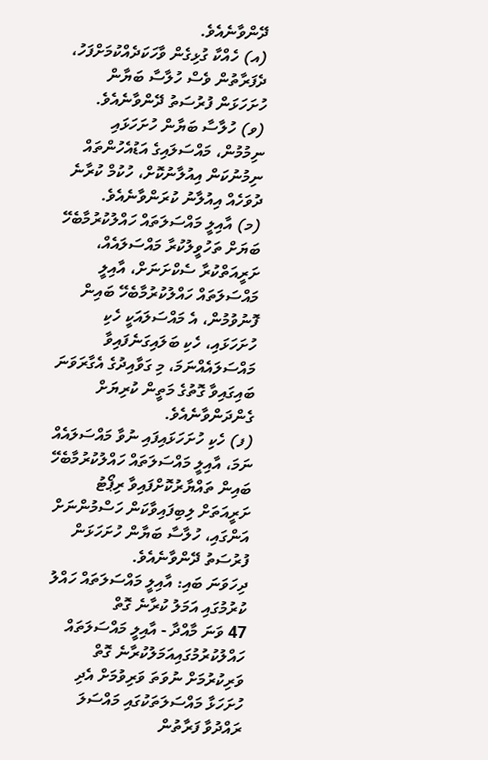ދޭންވާނެއެވެ.
(އ) ހެއްކާ ގުޅިގެން ވާހަކަދެއްކުމަށްފަހު، ދެފަރާތުން ވެސް ހުލާސާ ބަޔާން ހުށަހަޅަން ފުރުސަތު ދޭންވާނެއެވެ.
(ވ) ހުލާސާ ބަޔާން ހުށަހަޅައި ނިމުމުން، މައްސަލައިގެ އަޑުއެހުންތައް ނިމުނުކަން އިއުލާނުކޮށް، ހުކުމް ކުރާނެ ދުވަހެއް އިއުލާނު ކުރަންވާނެއެވެ.
(މ) އާއިލީ މައްސަލަތައް ހައްލުކުރުމާބެހޭ ބަޔަށް ތަހުވީލުކުރާ މައްސަލައެއް، ށަރީއަތްކުރާ ސެކްށަނަށް، އާއިލީ މައްސަލަތައް ހައްލުކުރުމާބެހޭ ބައިން ފޮނުވުމުން، އެ މައްސަލައަކީ ހެކި ހުށަހަޅައި، ހެކި ބަލައިގަނެފައިވާ މައްސަލައެއްނަމަ، މި ގަވާއިދުގެ އެގާރަވަނަ ބައިގައިވާ ގޮތުގެ މަތީން ކުރިޔަށް ގެންދަންވާނެއެވެ.
(ފ) ހެކި ހުށަހަޅައިފައި ނުވާ މައްސަލައެއް ނަމަ، އާއިލީ މައްސަލަތައް ހައްލުކުރުމާބެހޭ ބައިން ތައްޔާރުކޮށްފައިވާ ރިޕޯޓު ށަރީއަތަށް ލިބިފައިވާކަން ހަސްމުންނަށް އަންގައި، ހުލާސާ ބަޔާން ހުށަހަޅަން ފުރުސަތު ދޭންވާނެއެވެ.
ދިހަވަނަ ބައި: އާއިލީ މައްސަލަތައް ހައްލު ކުރުމުގައި އަމަލު ކުރާނެ ގޮތް
47 ވަނަ މާއްދާ - އާއިލީ މައްސަލަތައް ހައްލުކުރުމުގައިއަމަލުކުރާނެ ގޮތް
ވަރިކުރުމަށް ނުވަތަ ވަރިވުމަށް އެދި ހުށަހަޅާ މައްސަލަތަކުގައި މައްސަލަ ރައްދުވާ ފަރާތުން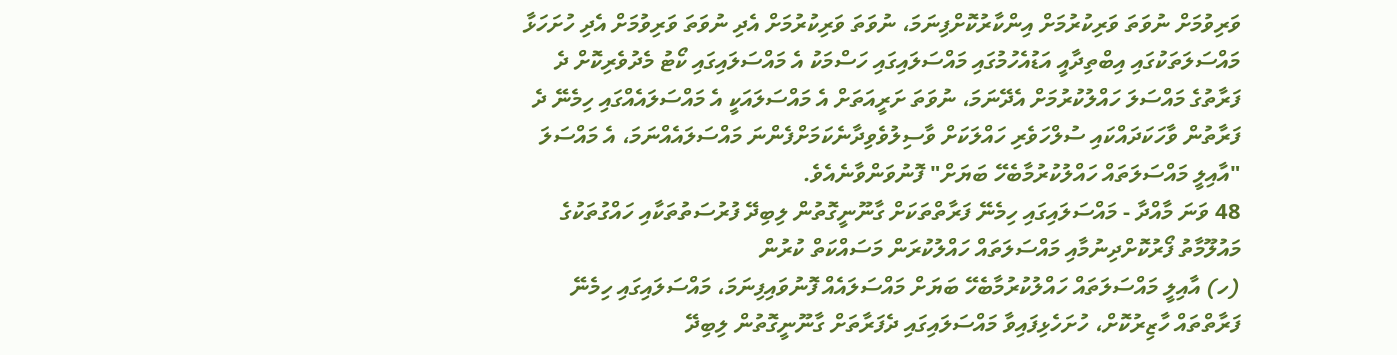ވަރިވުމަށް ނުވަތަ ވަރިކުރުމަށް އިންކާރުކޮށްފިނަމަ، ނުވަތަ ވަރިކުރުމަށް އެދި ނުވަތަ ވަރިވުމަށް އެދި ހުށަހަޅާ މައްސަލަތަކުގައި އިބްތިދާއީ އަޑުއެހުމުގައި މައްސަލައިގައި ހަސްމަކު އެ މައްސަލައިގައި ކޯޓު މެދުވެރިކޮށް ދެ ފަރާތުގެ މައްސަލަ ހައްލުކުރުމަށް އެދޭނަމަ، ނުވަތަ ށަރީއަތަށް އެ މައްސަލައަކީ އެ މައްސަލައެއްގައި ހިމެނޭ ދެ ފަރާތުން ވާހަކަދައްކައި ސުލްހަވެރި ހައްލަކަށް ވާސިލުވެވިދާނެކަމަށްފެންނަ މައްސަލައެއްނަމަ، އެ މައްސަލަ "އާއިލީ މައްސަލަތައް ހައްލުކުރުމާބެހޭ ބަޔަށް" ފޮނުވަންވާނެއެވެ.
48 ވަނަ މާއްދާ - މައްސަލައިގައި ހިމެނޭ ފަރާތްތަކަށް ގާނޫނީގޮތުން ލިބިދޭ ފުރުސަތުތަކާއި ހައްގުތަކުގެ މައުލޫމާތު ފޯރުކޮށްދިނުމާއި މައްސަލަތައް ހައްލުކުރަން މަސައްކަތް ކުރުން
(ހ) އާއިލީ މައްސަލަތައް ހައްލުކުރުމާބެހޭ ބަޔަށް މައްސަލައެއް ފޮނުވައިފިނަމަ، މައްސަލައިގައި ހިމެނޭ ފަރާތްތައް ހާޒިރުކޮށް، ހުށަހެޅިފައިވާ މައްސަލައިގައި ދެފަރާތަށް ގާނޫނީގޮތުން ލިބިދޭ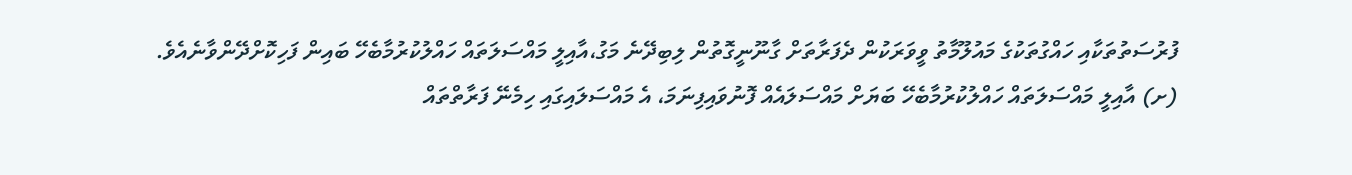ފުރުސަތުތަކާއި ހައްގުތަކުގެ މައުލޫމާތު ވީވަރަކުން ދެފަރާތަށް ގާނޫނީގޮތުން ލިބިދޭނެ މަގު،އާއިލީ މައްސަލަތައް ހައްލުކުރުމާބެހޭ ބައިން ފަހިކޮށްދޭންވާނެއެވެ.
(ށ) އާއިލީ މައްސަލަތައް ހައްލުކުރުމާބެހޭ ބަޔަށް މައްސަލައެއް ފޮނުވައިފިނަމަ، އެ މައްސަލައިގައި ހިމެނޭ ފަރާތްތައް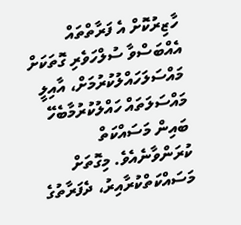ހާޒިރުކޮށް އެ ފަރާތްތައް އެއްބަސްވާ ސުލްހަވެރި ގޮތަކަށް މައްސަލަހައްލުކުރުމަށް، އާއިލީ މައްސަލަތައް ހައްލުކުރުމާބެހޭ ބައިން މަސައްކަތް ކުރަންވާނެއެވެ. މިގޮތަށް މަސައްކަތްކުރާއިރު، ދެފަރާތުގެ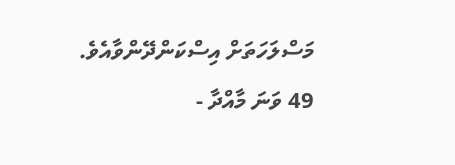މަސްލަހަތަށް އިސްކަންދޭންވާއެވެ.
49 ވަނަ މާއްދާ -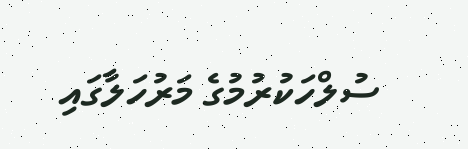ސުލްހަކުރުމުގެ މަރުހަލާގައި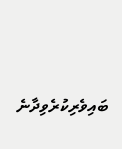ބައިވެރިކުރެވިދާނެ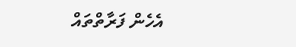އެހެން ފަރާތްތައް